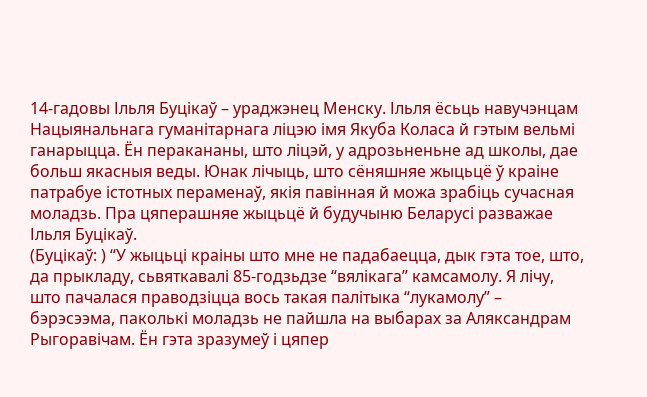14-гадовы Ільля Буцікаў – ураджэнец Менску. Ільля ёсьць навучэнцам Нацыянальнага гуманітарнага ліцэю імя Якуба Коласа й гэтым вельмі ганарыцца. Ён перакананы, што ліцэй, у адрозьненьне ад школы, дае больш якасныя веды. Юнак лічыць, што сёняшняе жыцьцё ў краіне патрабуе істотных пераменаў, якія павінная й можа зрабіць сучасная моладзь. Пра цяперашняе жыцьцё й будучыню Беларусі разважае Ільля Буцікаў.
(Буцікаў: ) “У жыцьці краіны што мне не падабаецца, дык гэта тое, што, да прыкладу, сьвяткавалі 85-годзьдзе “вялікага” камсамолу. Я лічу, што пачалася праводзіцца вось такая палітыка “лукамолу” – бэрэсээма, паколькі моладзь не пайшла на выбарах за Аляксандрам Рыгоравічам. Ён гэта зразумеў і цяпер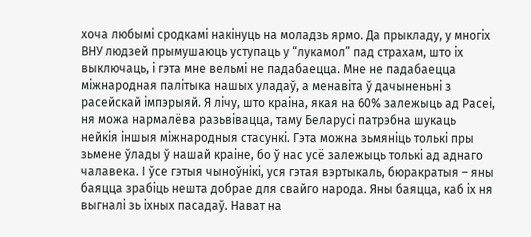хоча любымі сродкамі накінуць на моладзь ярмо. Да прыкладу, у многіх ВНУ людзей прымушаюць уступаць у “лукамол” пад страхам, што іх выключаць, і гэта мне вельмі не падабаецца. Мне не падабаецца міжнародная палітыка нашых уладаў, а менавіта ў дачыненьні з расейскай імпэрыяй. Я лічу, што краіна, якая на 60% залежыць ад Расеі, ня можа нармалёва разьвівацца, таму Беларусі патрэбна шукаць нейкія іншыя міжнародныя стасункі. Гэта можна зьмяніць толькі пры зьмене ўлады ў нашай краіне, бо ў нас усё залежыць толькі ад аднаго чалавека. І ўсе гэтыя чыноўнікі, уся гэтая вэртыкаль, бюракратыя – яны баяцца зрабіць нешта добрае для свайго народа. Яны баяцца, каб іх ня выгналі зь іхных пасадаў. Нават на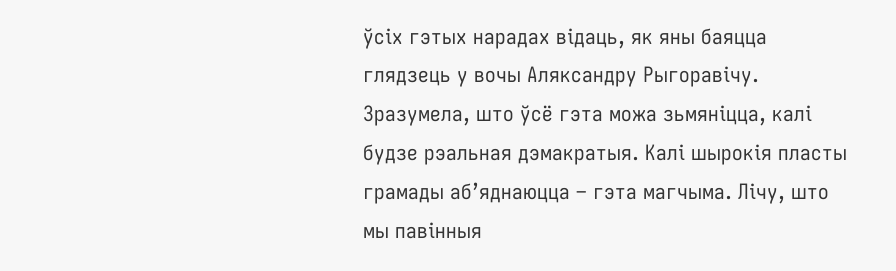ўсіх гэтых нарадах відаць, як яны баяцца глядзець у вочы Аляксандру Рыгоравічу. Зразумела, што ўсё гэта можа зьмяніцца, калі будзе рэальная дэмакратыя. Калі шырокія пласты грамады аб’яднаюцца – гэта магчыма. Лічу, што мы павінныя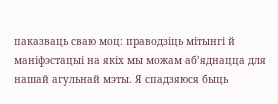паказваць сваю моц: праводзіць мітынгі й маніфэстацыі на якіх мы можам аб’яднацца для нашай агульнай мэты. Я спадзяюся быць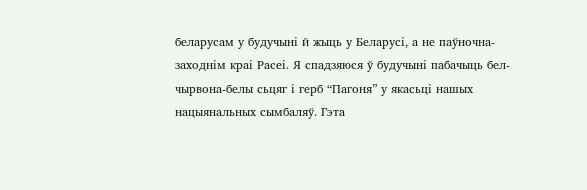беларусам у будучыні й жыць у Беларусі, а не паўночна-заходнім краі Расеі. Я спадзяюся ў будучыні пабачыць бел-чырвона-белы сьцяг і герб “Пагоня” у якасьці нашых нацыянальных сымбаляў. Гэта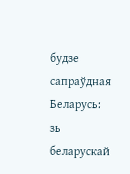будзе сапраўдная Беларусь: зь беларускай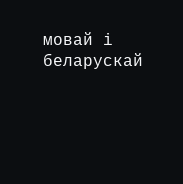мовай і беларускай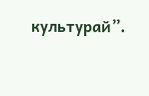культурай”.